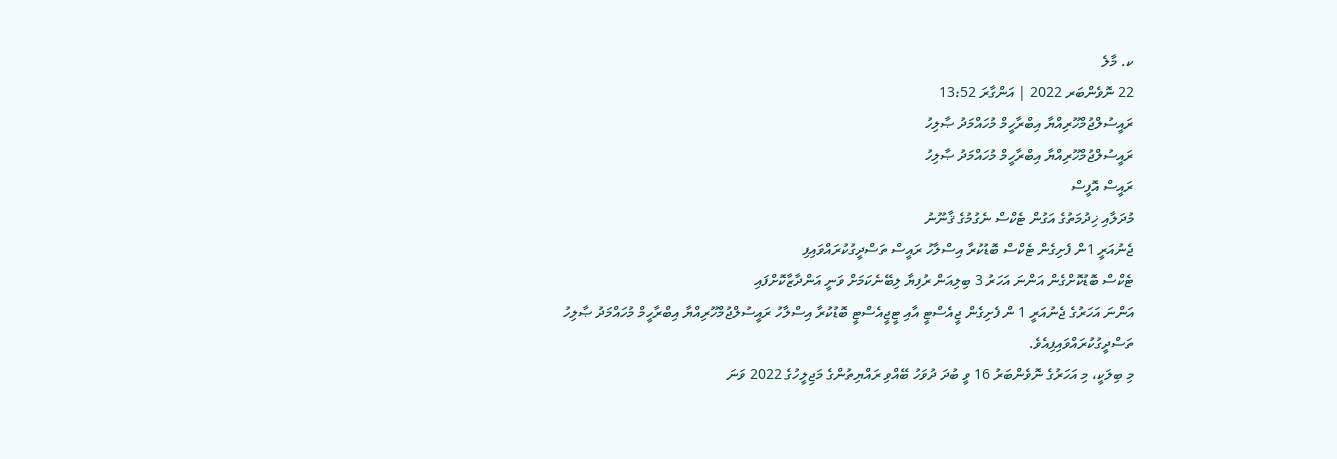ކ. މާލެ
22 ނޮވެންބަރ 2022 | އަންގާރަ 13:52
ރައީސުލްޖުމްހޫރިއްޔާ އިބްރާހީމް މުހައްމަދު ޞާލިހު
ރައީސުލްޖުމްހޫރިއްޔާ އިބްރާހީމް މުހައްމަދު ޞާލިހު
ރައީސް އޮފީސް
މުދަލާއި ޚިދުމަތުގެ އަގުން ޓެކްސް ނެގުމުގެ ޤާނޫނު
ޖެނުއަރީ 1ން ފެށިގެން ޓެކްސް ބޮޑުކުރާ އިސްލާހު ރައީސް ތަސްދީގުކުރައްވައިފި
ޓެކްސް ބޮޑުކޮށްގެން އަންނަ އަހަރު 3 ބިލިއަން ރުފިޔާ ލިބޭނެކަމަށް ވަނީ އަންދާޒާކޮށްފައި
އަންނަ އަހަރުގެ ޖެނުއަރީ 1 ން ފެށިގެން ޖީއެސްޓީ އާއި ޓީޖީއެސްޓީ ބޮޑުކުރާ އިސްލާހު ރައީސުލްޖުމްހޫރިއްޔާ އިބްރާހީމް މުހައްމަދު ޞާލިހު ތަސްދީގުކުރައްވައިފިއެވެ.
މި ބިލަކީ، މި އަހަރުގެ ނޮވެންބަރު 16 ވީ ބުދަ ދުވަހު ބޭއްވި ރައްޔިތުންގެ މަޖިލީހުގެ 2022 ވަނަ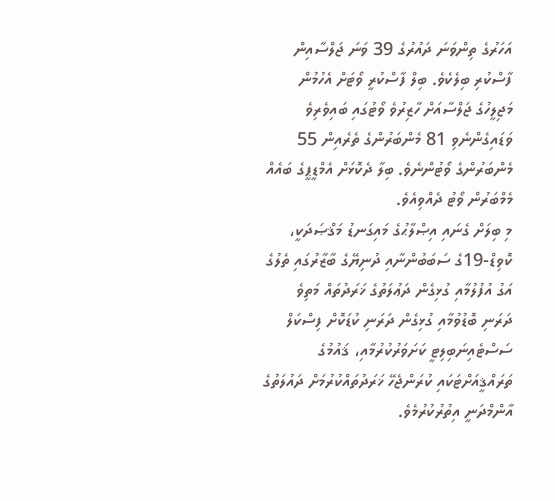އަހަރުގެ ތިންވަނަ ދައުރުގެ 39 ވަނަ ޖަލްސާއިން ފާސްކުރި ބިލެކެވެ. ބިލް ފާސްކުރީ ވޯޓަށް އެހުމުން މަޖިލީހުގެ ޖަލްސާއަށް ހާޒިރުވެ ވޯޓުގައި ބައިވެރިވެ ވަޑައިގެންނެވި 81 މެންބަރުންގެ ތެރެއިން 55 މެންބަރުންގެ ވޯޓުންނެވެ. ބިލާ ދެކޮޅަށް އެމްޑީޕީގެ ބައެއް މެމްބަރުން ވޯޓު ދެއްވިއެވެ.
މި ބިލަށް ގެނައި އިޞްލާޙުގެ މައިގަނޑު މަޤްޞަދަކީ، ކޮވިޑް-19ގެ ސަބަބުންނާއި ދުނިޔޭގެ ބާޒާރުގައި ތެލުގެ އަގު އުފުލުމާއި ގުޅިގެން ދަޢުލަތުގެ ޚަރަދުތައް މަތިވެ ދަރަނި ބޮޑުވުމާއި ގުޅިގެން ދަރަނި ކުޑަކޮށް ފިސްކަލް ސަސްޓެއިނަބިލިޓީ ކަށަވަރުކުރުމާއި، ޤައުމުގެ ތަރައްޤީއަށްޓަކައި ކުރަންޖެހޭ ޚަރަދުތައްކުރުމަށް ދައުލަތުގެ އާންމްދަނީ އިތުރުކުރުމެވެ.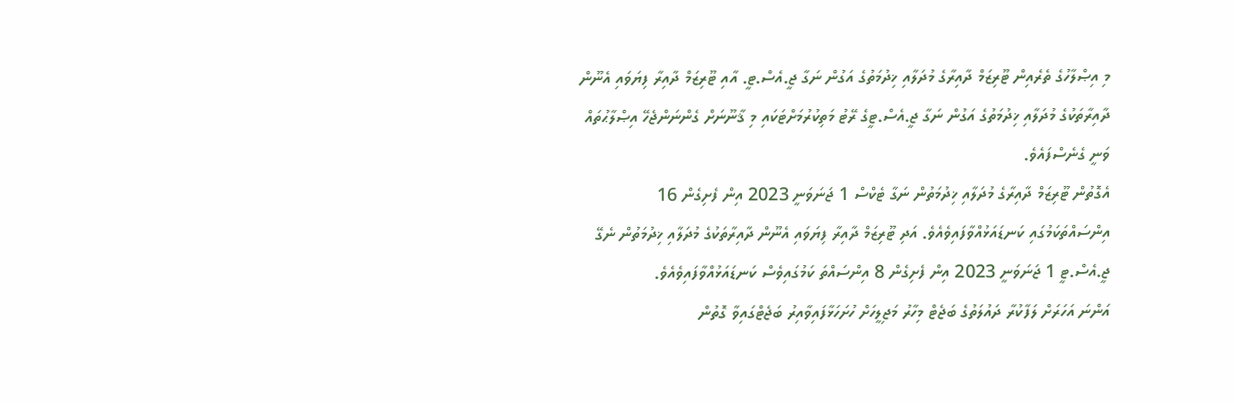މި އިޞްލާހުގެ ތެރެއިން ޓޫރިޒަމް ދާއިރާގެ މުދަލާއި ޚިދުމަތުގެ އަގުން ނަގާ ޖީ.އެސް.ޓީ. އާއި ޓޫރިޒަމް ދާއިރާ ފިޔަވައި އެނޫން ދާއިރާތަކުގެ މުދަލާއި ޚިދުމަތުގެ އަގުން ނަގާ ޖީ.އެސް.ޓީގެ ރޭޓު މަތިކުރުމަށްޓަކައި މި ޤާނޫނަށް ގެންނަންޖެހޭ އިޞްލާޙުތައް ވަނީ ގެނެސްފައެވެ.
އެގޮތުން ޓޫރިޒަމް ދާއިރާގެ މުދަލާއި ޚިދުމަތުން ނަގާ ޓެކްސް 1 ޖަނަވަނީ 2023 އިން ފެށިގެން 16 އިންސައްތަކަމުގައި ކަނޑައަޅުއްވާފައިވެއެވެ. އަދި ޓޫރިޒަމް ދާއިރާ ފިޔަވައި އެނޫން ދާއިރާތަކުގެ މުދަލާއި ޚިދުމަތުން ނެގޭ ޖީ.އެސް.ޓީ 1 ޖަނަވަނީ 2023 އިން ފެށިގެން 8 އިންސައްތަ ކަމުގައިވެސް ކަނޑައަޅުއްވާފައިވެއެވެ.
އަންނަ އަހަރަށް ލަފާކުރާ ދައުލަތުގެ ބަޖެޓް މިހާރު މަޖިލީހަށް ހުށަހަޅާފައިވާއިރު ބަޖެޓްގައިވާ ގޮތުން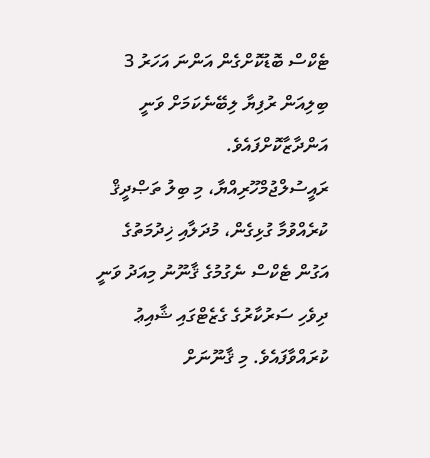ޓެކްސް ބޮޑުކޮށްގެން އަންނަ އަހަރު 3 ބިލިއަން ރުފިޔާ ލިބޭނެކަމަށް ވަނީ އަންދާޒާކޮށްފައެވެ.
ރައީސުލްޖުމްހޫރިއްޔާ، މި ބިލު ތަޞްދީޤް ކުރެއްވުމާ ގުޅިގެން، މުދަލާއި ޚިދުމަތުގެ އަގުން ޓެކްސް ނެގުމުގެ ޤާނޫނު މިއަދު ވަނީ ދިވެހި ސަރުކާރުގެ ގެޒެޓްގައި ޝާއިޢު ކުރައްވާފައެވެ. މި ޤާނޫނަށް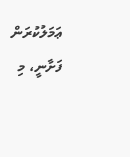ޢަމަލުކުރަން ފަށާނީ، މި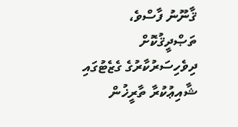ޤާނޫނު ފާސްވެ، ތަޞްދީޤުކޮށް ދިވެހިސަރުކާރުގެ ގެޒެޓުގައި ޝާއިޢުކުރާ ތާރީޚުން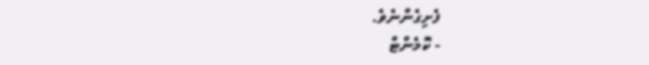ފެށިގެންނެވެ.
- ކޮމެންޓް